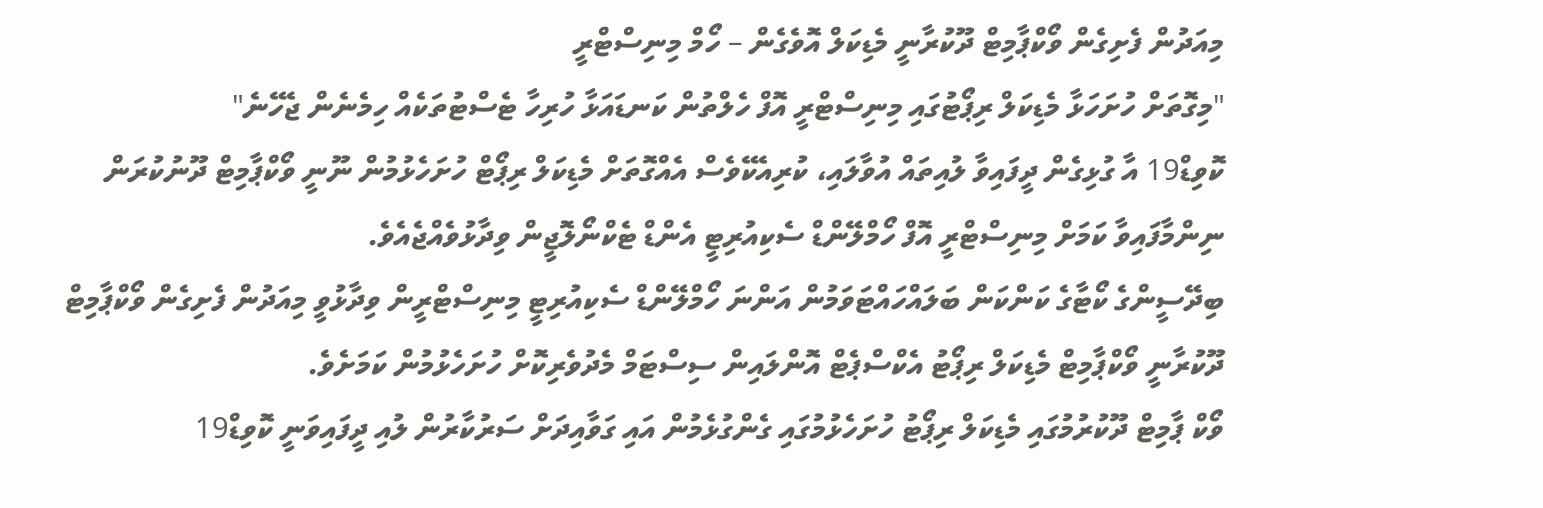މިއަދުން ފެށިގެން ވޯކްޕާމިޓް ދޫކުރާނީ މެޑިކަލް އޮވެގެން – ހޯމް މިނިސްޓްރީ
"މިގޮތަށް ހުށަހަޅާ މެޑިކަލް ރިޕޯޓުގައި މިނިސްޓްރީ އޮފް ހެލްތުން ކަނޑައަޅާ ހުރިހާ ޓެސްޓުތަކެއް ހިމެނެން ޖެހޭނެ"
ކޮވިޑް19 އާ ގުޅިގެން ދީފައިވާ ލުއިތައް އުވާލައި، ކުރިއެކޭވެސް އެއްގޮތަށް މެޑިކަލް ރިޕޯޓް ހުށަހެޅުމުން ނޫނީ ވޯކްޕާމިޓް ދޫނުކުރަން ނިންމާފައިވާ ކަމަށް މިނިސްޓްރީ އޮފް ހޯމްލޭންޑް ސެކިއުރިޓީ އެންޑް ޓެކްނޯލޮޖީން ވިދާޅުވެއްޖެއެވެ.
ބިދޭސީންގެ ކޯޓާގެ ކަންކަން ބަލައްހައްޓަވަމުން އަންނަ ހޯމްލޭންޑް ސެކިއުރިޓީ މިނިސްޓްރީން ވިދާޅުވީ މިއަދުން ފެށިގެން ވޯކްޕާމިޓް ދޫކުރާނީ ވޯކްޕާމިޓް މެޑިކަލް ރިޕޯޓު އެކްސްޕެޓް އޮންލައިން ސިސްޓަމް މެދުވެރިކޮށް ހުށަހެޅުމުން ކަމަށެވެ.
ވޯކް ޕާމިޓް ދޫކުރުމުގައި މެޑިކަލް ރިޕޯޓު ހުށަހެޅުމުގައި ގެންގުޅެމުން އައި ގަވާއިދަށް ސަރުކާރުން ލުއި ދީފައިވަނީ ކޮވިޑް19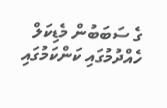ގެ ސަބަބުން މެޑިކަލް ހެއްދުމުގައި ކަންކަމުގައި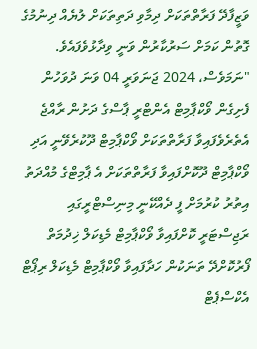ވަޒީފާދޭ ފަރާތްތަކަށް ދިމާވި ދަތިތަކަށް ލުޔެއް ދިނުމުގެ ގޮތުން ކަމަށް ސަރުކާރުން ވަނީ ވިދާޅުވެފައެވެ.
"ނަމަވެސް، 2024 ޖަނަވަރީ 04 ވަނަ ދުވަހުން ފެށިގެން ވޯކްޕާމިޓް އެންޓްރީ ޕާސްގެ ދަށުން ރާއްޖެ އެތެރެވެފައިވާ ފަރާތްތަކަށް ވޯކްޕާމިޓް ދޫކުރެވޭނީ އަދި ވޯކްޕާމިޓް ދޫކޮށްފައިވާ ފަރާތްތަކަށް އެ ޕާމިޓްގެ މުއްދަތު އިތުރު ކުރުމަށް ފީ ދެއްކޭނީ މިނިސްޓްރީގައި ރަޖިސްޓަރީ ކޮށްފައިވާ ވޯކްޕާމިޓް މެޑިކަލް ޚިދުމަތް ފޯރުކޮށްދޭ ތަނަކުން ހަދާފައިވާ ވޯކްޕާމިޓް މެޑިކަލް ރިޕޯޓް އެކްސްޕެޓް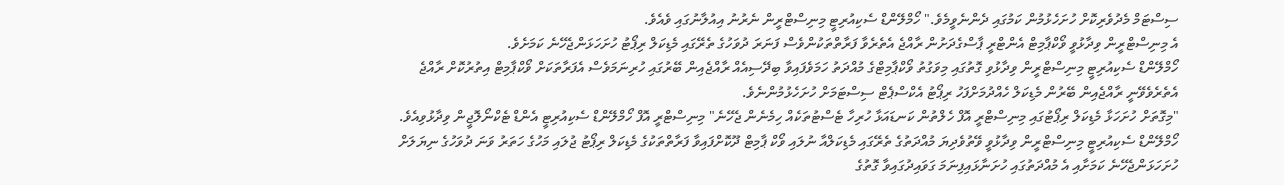ސިސްޓަމް މެދުވެރިކޮށް ހުށަހެޅުމުން ކަމުގައި ދެންނެވީމެވެ." ހޯމްލޭންޑް ސެކިއުރިޓީ މިނިސްޓްރީން ނެރުނު އިއުލާނުގައި ވެއެވެ.
އެ މިނިސްޓްރީން ވިދާޅުވީ ވޯކްޕާމިޓް އެންޓްރީ ޕާސްގެދަށުން ރާއްޖެ އެތެރެވާ ފަރާތްތަކުންވެސް ފަނަރަ ދުވަހުގެ ތެރޭގައި މެޑިކަލް ރިޕޯޓު ހުށަހަޅަންޖެހޭނެ ކަމަށެވެ.
ހޯމްލޭންޑް ސެކިއުރިޓީ މިނިސްޓްރީން ވިދާޅުވި ގޮތުގައި މިވަގުތު ވޯކްޕާމިޓްގެ މުއްދަތު ހަމަވެފައިވާ ބިދޭސިއެއް ރާއްޖެއިން ބޭރުގައި ހުރިނަމަވެސް އެފަރާތަކަށް ވޯކްޕާމިޓް އިތުރުކޮށް ރާއްޖެ އެތެރެވެވޭނީ ރާއްޖެއިން ބޭރުން މެޑިކަލް ހެއްދުމަށްފަހު ރިޕޯޓު އެކްސްޕެޓް ސިސްޓަމަށް ހުށަހެޅުމުންނެވެ.
"މިގޮތަށް ހުށަހަޅާ މެޑިކަލް ރިޕޯޓުގައި މިނިސްޓްރީ އޮފް ހެލްތުން ކަނޑައަޅާ ހުރިހާ ޓެސްޓުތަކެއް ހިމެނެން ޖެހޭނެ" މިނިސްޓްރީ އޮފް ހޯމްލޭންޑް ސެކިއުރިޓީ އެންޑް ޓެކްނޯލޮޖީން ވިދާޅުވިއެވެ.
ހޯމްލޭންޑް ސެކިއުރިޓީ މިނިސްޓްރީން ވިދާޅުވީ ވޭތުވެދިޔަ މުއްދަތުގެ ތެރޭގައި މެޑިކަލްއާ ނުލައި ވޯކް ޕާމިޓް ދޫކޮށްފައިވާ ފަރާތްތަކުގެ މެޑިކަލް ރިޕޯޓު ޖުލައި މަހުގެ ހަތަރު ވަނަ ދުވަހުގެ ނިޔަލަށް ހުށަހަޅަންޖެހޭނެ ކަމަށާއި އެ މުއްދަތުގައި ހުށަނާޅައިފިނަމަ ގަވައިދުގައިވާ ގޮތުގެ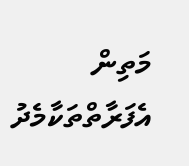މަތިން އެފަރާތްތަކާމެދު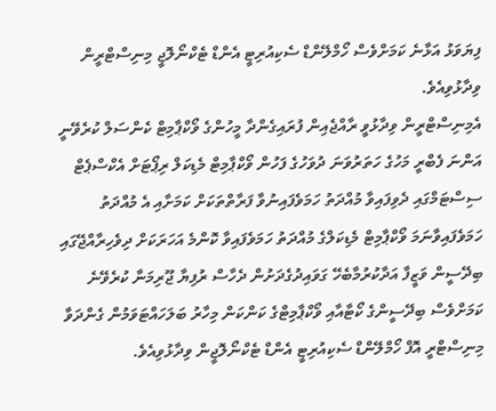ފިޔަވަޅު އަޅާނެ ކަމަށްވެސް ހޯމްލޭންޑް ސެކިއުރިޓީ އެންޑް ޓެކްނޯލޮޖީ މިނިސްޓްރީން ވިދާޅުވިއެވެ.
އެމިނިސްޓްރީން ވިދާޅުވީ ރާއްޖެއިން ފުރައިގެންދާ މީހުންގެ ވޯކްޕާމިޓް ކެންސަލް ކުރެވޭނީ އަންނަ ފެބްރީ މަހުގެ ހަތަރުވަނަ ދުވަހުގެ ފަހުން ވޯކްޕާމިޓް މެޑިކަލް ރިޕޯޓަށް އެކްސްޕެޓް ސިސްޓަމްގައި ދެވިފައިވާ މުއްދަތު ހަމަވެފައިނުވާ ފަރާތްތަކަށް ކަމަށާއި އެ މުއްދަތު ހަމަވެފައިވާނަމަ ވޯކްޕާމިޓް މެޑިކަލްގެ މުއްދަތު ހަމަވެފައިވާ ކޮންމެ އަހަރަކަށް ދިވެހިރާއްޖޭގައި ބިދޭސީން ވަޒީފާ އަދާކުރުމާބެހޭ ގަވައިދުގެދަށުން ދެހާސް ރުފިޔާ ޖޫރިމަނާ ކުރެވޭނެ ކަމަށްވެސް ބިދޭސީންގެ ކޯޓާއާއި ވޯކްޕާމިޓްގެ ކަންކަން މިހާރު ބަލަހައްޓަވަމުން ގެންދަވާ މިނިސްޓްރީ އޮފް ހޯމްލޭންޑް ސެކިއުރިޓީ އެންޑް ޓެކްނޯލޮޖީން ވިދާޅުވިއެވެ.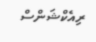ރިއެކްޝަންސް